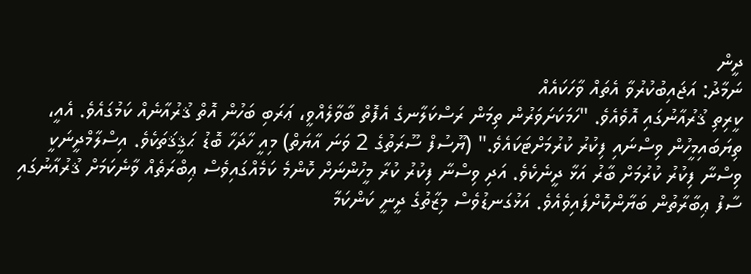ދީން
ނަމާދު: އަޖައިބުކުރުވާ އެތައް ވާހަކައެއް
ކީރިތި ޤުރުއާނުގައި އޮވެއެވެ. "ހަމަކަށަވަރުން ތިމަން ރަސްކަލާނގެ އެފޮތް ބާވާލެއްވީ، ޢަރަބި ބަހުން އޮތް ޤުރުއާނެއް ކަމުގައެވެ. އެއީ، ތިޔަބައިމީހުން ވިސްނައި ފިކުރު ކުރުމަށްޓަކައެވެ." (ޔޫސުފް ސޫރަތުގެ 2 ވަނަ އާޔަތް) މިއީ ހާދަހާ ބޮޑު ޙަޤީޤަތަކެވެ. އިސްލާމްދީނަކީ ވިސްނާ ފިކުރު ކުރުމަށް ބާރު އަޅާ ދީނެކެވެ. އަދި ވިސްނާ ފިކުރު ކުރާ މީހުންނަށް ކޮންމެ ކަމެއްގައިވެސް ޢިބްރަތެއް ވާނެކަމަށް ޤުރުއާނުގައި ސާފު ޢިބާރާތުން ބަޔާންކޮށްފައިވެއެވެ. އަޅުގަނޑުވެސް މިޒާތުގެ ދީނީ ކަންކަމާ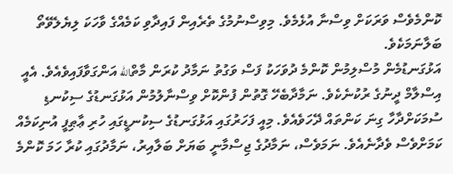ކޮންމެވެސް ވަރަކަށް ވިސްނާ އުޅެމެވެ. މިވިސްނުމުގެ ތެރެއިން ފައިދާވި ކަމެއްގެ ވާހަކަ ލިޔެލެވޭތޯ ބަލާނަމަކެވެ.
އަޅުގަނޑުމެން މުސްލިމުން ކޮންމެ ދުވަހަކު ފަސް ވަގުތު ނަމާދު ކުރަން މާތްالله އަންގަވާފައިވެއެވެ. އެއީ އިސްލާމް ދީނުގެ ރުކުނެކެވެ. ނަމާދާބެހޭ ގޮތުން ފުންކޮށް ވިސްނާލުމުން އަޅުގަނޑުގެ ސިކުނޑި ސުމަކަށްދާހާ ގިނަ ކަންތައް ދޭހަވެއެވެ. މިއީ ފަހަރުގައި އަޅުގަނޑުގެ ސިކުނޑީގައި ހުރި ޢާޠިފީ އުނިކަމެއް ކަމަށްވެސް ވެދާނެއެވެ. ނަމަވެސް، ނަމާދުގެ ޖިސްމާނީ ބަޔަށް ބަލާއިރު، ނަމާދުގައި ކުރާ ހަމަ ކޮންމެ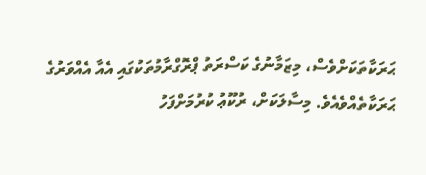ޙަރަކާތަކަށްވެސް، މިޒަމާނުގެ ކަސްރަތު ޕްރޮގްރާމުތަކުގައި އެއާ އެއްވަރުގެ ޙަރަކާތެއްވެއެވެ. މިސާލަކަށް، ރުކޫޢު ކުރުމަށްފަހު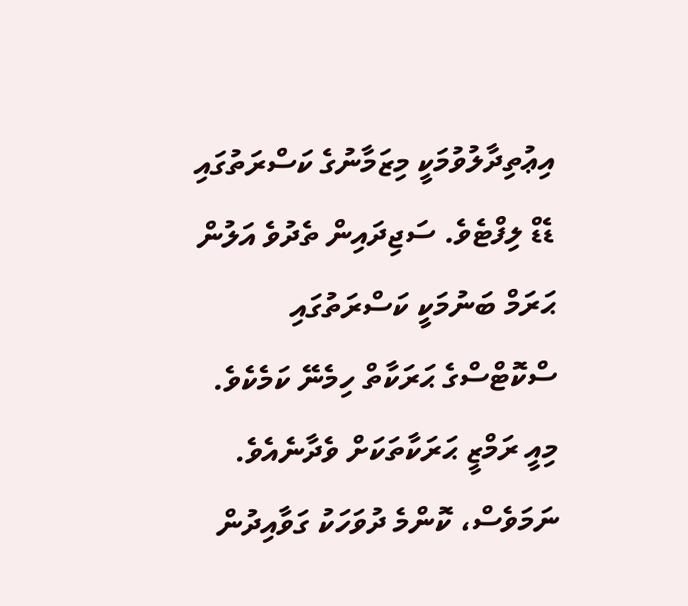އިޢުތިދާލުވުމަކީ މިޒަމާނުގެ ކަސްރަތުގައި ޑެޑް ލިފްޓެވެ. ސަޖިދައިން ތެދުވެ އަލުން ޙަރަމް ބަނުމަކީ ކަސްރަތުގައި ސްކޮޓްސްގެ ޙަރަކާތް ހިމެނޭ ކަމެކެވެ. މިއީ ރަމްޒީ ޙަރަކާތަކަށް ވެދާނެއެވެ. ނަމަވެސް، ކޮންމެ ދުވަހަކު ގަވާއިދުން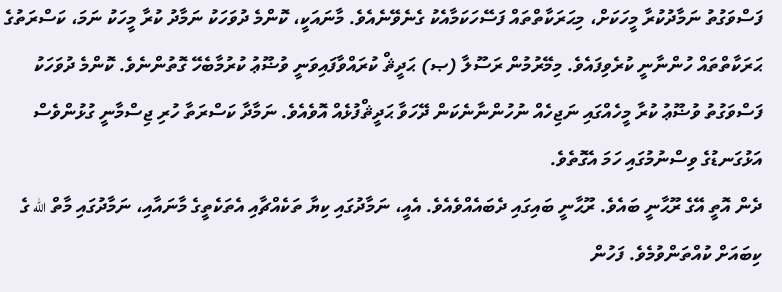ފަސްވަގުތު ނަމާދުކުރާ މީހަކަށް، މިޙަރަކާތްތައް ފަސޭހަކަމާއެކު ގެނެވޭނެއެވެ. މާނައަކީ، ކޮންމެ ދުވަހަކު ނަމާދު ކުރާ މީހަކު ނަމަ، ކަސްރަތުގެ ޙަރަކާތްތައް ހުންނާނީ ކުރެވިފައެވެ. މިމޭރުމުން ރަސޫލާ (ޞ) ޙަދީޘް ކުރައްވާފައިވަނީ ވުޟޫޢު ކުރުމާބެހޭ ގޮތުންނެވެ. ކޮންމެ ދުވަހަކު ފަސްވަގުތު ވުޟޫޢު ކުރާ މީހެއްގައި ނަޖިހެއް ނުހުންނާނެކަން ދޭހަވާ ޙަދީޘްފުޅެއް އޮވެއެވެ. ނަމާދާ ކަސްރަތާ ހުރި ޖިސްމާނީ ގުޅުންވެސް އަޅުގަނޑުގެ ވިސްނުމުގައި ހަމަ އެގޮތެވެ.
ދެން އޮތީ އޭގެ ރޫޙާނީ ބައެވެ. ރޫޙާނީ ބައިގައި ދެބައެއްވެއެވެ. އެއީ، ނަމާދުގައި ކިޔާ ތަކެއްޗާއި އެތަކެތީގެ މާނައާއި، ނަމާދުގައި މާތް الله ގެ ކިބައަށް ކުއްތަންވުމެވެ. ފަހުން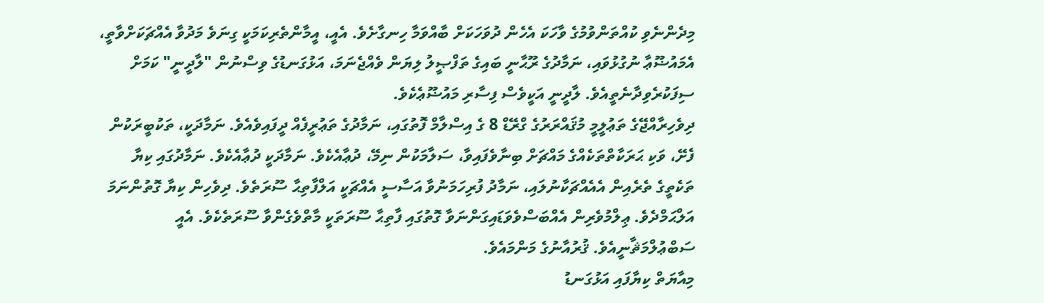މިދެންނެވި ކުއްތަންވުމުގެ ވާހަކަ އެހެން ދުވަހަކަށް ބާއްވަމާ ހިނގާށެވެ. އެއީ، އީމާންތެރިކަމަކީ ގިނަވެ މަދުވާ އެއްޗަކަށްވާތީ، އެމައުޟޫޢާ ނުގުޅުވައި، ނަމާދުގެ ރޫޙާނީ ބައިގެ ތަފްޞީލު ލިޔަން ވެއްޖެނަމަ، އަޅުގަނޑުގެ ވިސްނުން "ލާދީނީ" ކަމަށް ސިފަކުރެވިދާނެތީއެވެ. ލާދީނީ އަކީވެސް ފިސާރި މައުޟޫޢެކެވެ.
ދިވެހިރާއްޖޭގެ ތަޢުލީމީ މުޤައްރަރުގެ ގްރޭޑް 8 ގެ އިސްލާމް ފޮތުގައި، ނަމާދުގެ ތަޢުރީފެއް ދީފައިވެއެވެ. ނަމާދަކީ، ތަކުބީރަކުން ފެށޭ، ވަކި ޙަރަކާތްތަކެއްގެ މައްޗަށް ބިނާވެފައިވާ، ސަލާމަކުން ނިމޭ، ދުޢާއެކެވެ. ނަމާދަކީ ދުޢާއެކެވެ. ނަމާދުގައި ކިޔާ ތަކެތީގެ ތެރެއިން އެއެއްޗަކާނުލައި، ނަމާދު ފުރިހަމަނުވާ އަސާސީ އެއްޗަކީ އަލްފާތިޙާ ސޫރަތެވެ. ދިވެހިން ކިޔާ ގޮތުންނަމަ އަލްޙަމްދެވެ. ޢިލްމުވެރިން އެއްބަސްވެވަޑައިގަންނަވާ ގޮތުގައި ފާތިޙާ ސޫރަތަކީ މާތްވެގެންވާ ސޫރަތެކެވެ. އެއީ ސަބްޢުލްމަޘާނީއެވެ. ޤުރުއާނުގެ މަންމައެވެ.
މިއާޔަތް ކިޔާފައި އަޅުގަނޑު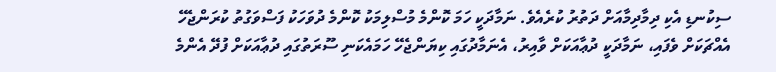ސިކުނޑި އެކި ދިމާދިމާއަށް ދަތުރު ކުރެއެވެ. ނަމާދަކީ ހަމަ ކޮންމެ މުސްލިމަކު ކޮންމެ ދުވަހަކު ފަސްވަގުތު ކުރަންޖެހޭ އެއްޗަކަށް ވެފައި، ނަމާދަކީ ދުޢާއަކަށް ވާއިރު، އެނަމާދުގައި ކިޔަންޖެހޭ ހަމައެކަނި ސޫރަތުގައި ދުޢާއަކަށް ފުދޭ އެންމެ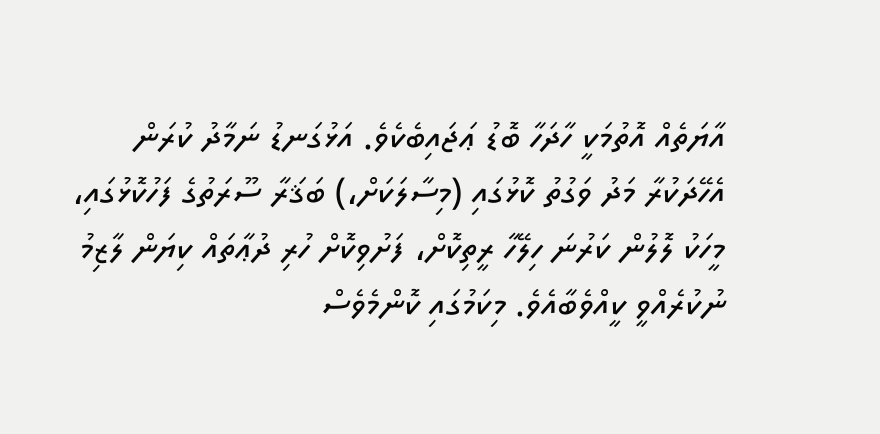އާޔަތެއް އޮތުމަކީ ހާދަހާ ބޮޑު ޢަޖައިބެކެވެ. އަޅުގަނޑު ނަމާދު ކުރަން އެހޭދަކުރާ މަދު ވަގުތު ކޮޅުގައި (މިސާލަކަށް،) ބަޤަރާ ސޫރަތުގެ ފަހުކޮޅުގައި، މީހަކު ލޮލުން ކަރުނަ ހިލޭހާ ރީތިކޮށް، ފަށުވިކޮށް ހުރި ދުޢާތައް ކިޔަން ލާޒިމު ނުކުރެއްވީ ކީއްވެބާއެވެ. މިކަމުގައި ކޮންމެވެސް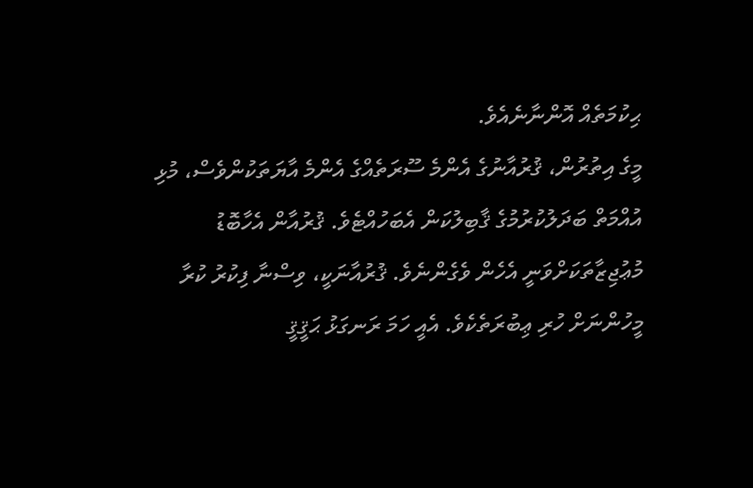ޙިކުމަތެއް އޮންނާނެއެވެ.
މީގެ އިތުރުން، ޤުރުއާނުގެ އެންމެ ސޫރަތެއްގެ އެންމެ އާޔަތަކުންވެސް، މުޅި އުއްމަތް ބަދަލުކުރުމުގެ ޤާބިލުކަން އެބަހުއްޓެވެ. ޤުރުއާން އެހާބޮޑު މުޢުޖިޒާތަކަށްވަނީ އެހެން ވެގެންނެވެ. ޤުރުއާނަކީ، ވިސްނާ ފިކުރު ކުރާ މީހުންނަށް ހުރި ޢިބުރަތެކެވެ. އެއީ ހަމަ ރަނގަޅު ޙަޤީޤީ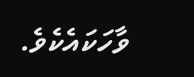ވާހަކައެކެވެ.